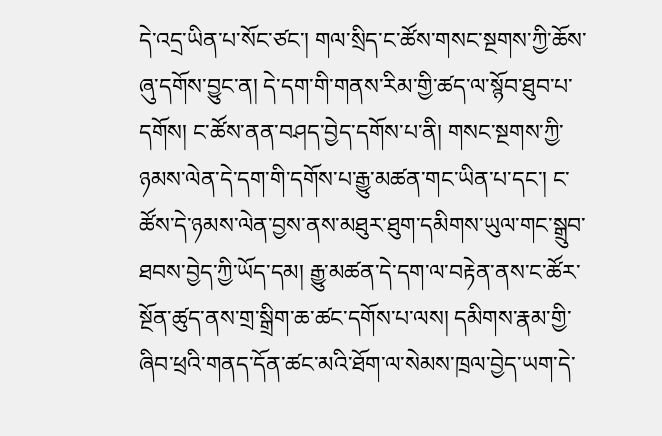དེ་འདྲ་ཡིན་པ་སོང་ཙང་། གལ་སྲིད་ང་ཚོས་གསང་སྔགས་ཀྱི་ཆོས་ཞུ་དགོས་བྱུང་ན། དེ་དག་གི་གནས་རིམ་གྱི་ཚད་ལ་སྙོབ་ཐུབ་པ་དགོས། ང་ཚོས་ནན་བཤད་བྱེད་དགོས་པ་ནི། གསང་སྔགས་ཀྱི་ཉམས་ལེན་དེ་དག་གི་དགོས་པ་རྒྱུ་མཚན་གང་ཡིན་པ་དང་། ང་ཚོས་དེ་ཉམས་ལེན་བྱས་ནས་མཐུར་ཐུག་དམིགས་ཡུལ་གང་སྒྲུབ་ཐབས་བྱེད་ཀྱི་ཡོད་དམ། རྒྱུ་མཚན་དེ་དག་ལ་བརྟེན་ནས་ང་ཚོར་སྔོན་ཚུད་ནས་གྲ་སྒྲིག་ཆ་ཚང་དགོས་པ་ལས། དམིགས་རྣམ་གྱི་ཞིབ་ཕྲའི་གནད་དོན་ཚང་མའི་ཐོག་ལ་སེམས་ཁྲལ་བྱེད་ཡག་དེ་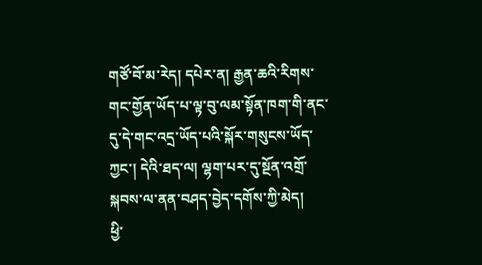གཙོ་བོ་མ་རེད། དཔེར་ན། རྒྱན་ཆའི་རིགས་གང་གྱོན་ཡོད་པ་ལྟ་བུ་ལམ་སྟོན་ཁག་གི་ནང་དུ་དེ་གང་འདྲ་ཡོད་པའི་སྐོར་གསུངས་ཡོད་ཀྱང་། དེའི་ཐད་ལ། ལྷག་པར་དུ་སྔོན་འགྲོ་སྐབས་ལ་ནན་བཤད་བྱེད་དགོས་ཀྱི་མེད།
ཕྱི་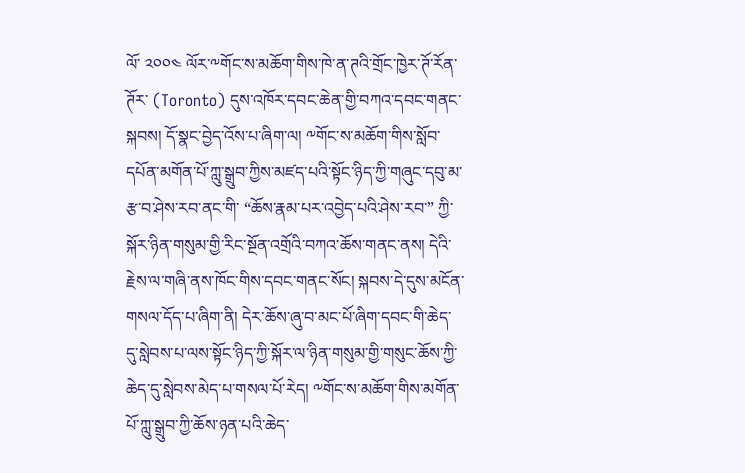ལོ་ ༢༠༠༤ ལོར་༸གོང་ས་མཆོག་གིས་ཁེ་ན་ཊའི་གྲོང་ཁྱེར་ཊོ་རོན་ཊོར་ (Toronto) དུས་འཁོར་དབང་ཆེན་གྱི་བཀའ་དབང་གནང་སྐབས། དོ་སྣང་བྱེད་འོས་པ་ཞིག་ལ། ༸གོང་ས་མཆོག་གིས་སློབ་དཔོན་མགོན་པོ་ཀླུ་སྒྲུབ་ཀྱིས་མཛད་པའི་སྟོང་ཉིད་ཀྱི་གཞུང་དབུ་མ་རྩ་བ་ཤེས་རབ་ནང་གི་ “ཆོས་རྣམ་པར་འབྱེད་པའི་ཤེས་རབ་” ཀྱི་སྐོར་ཉིན་གསུམ་གྱི་རིང་སྔོན་འགྲོའི་བཀའ་ཆོས་གནང་ནས། དེའི་རྗེས་ལ་གཞི་ནས་ཁོང་གིས་དབང་གནང་སོང། སྐབས་དེ་དུས་མངོན་གསལ་དོད་པ་ཞིག་ནི། དེར་ཆོས་ཞུ་བ་མང་པོ་ཞིག་དབང་གི་ཆེད་དུ་སླེབས་པ་ལས་སྟོང་ཉིད་ཀྱི་སྐོར་ལ་ཉིན་གསུམ་གྱི་གསུང་ཆོས་ཀྱི་ཆེད་དུ་སླེབས་མེད་པ་གསལ་པོ་རེད། ༸གོང་ས་མཆོག་གིས་མགོན་པོ་ཀླུ་སྒྲུབ་ཀྱི་ཆོས་ཉན་པའི་ཆེད་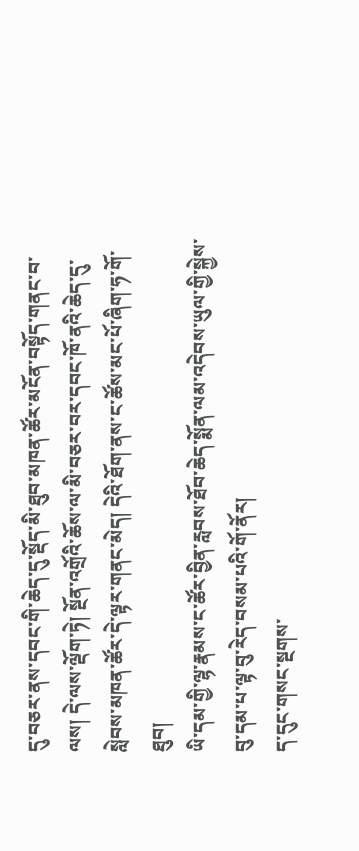དུ་བཅར་ནས་དབང་གི་ཆེད་དུ་སྡོད་མི་ཐུབ་མཁན་ཚོར་མངོན་བསྟོད་གནང་བ་ལས། དེ་ལས་ལྡོག་ཏེ། སྔོན་འགྲོའི་ཆོས་ལ་མི་བཅར་བར་དབང་ཁོ་ནའི་ཆེད་དུ་སླེབས་མཁན་ཚོར་དེ་ལྟར་གནང་མེད། དེའི་ཐོག་ནས་ང་ཚོས་མང་པོ་ཞིག་ཧ་གོ་ཐུབ།
ཡི་དམ་གྱི་ལྷ་རྣམས་ང་ཚོར་བྱིན་རླབས་ཐོབ་ཆེད་སྨོན་ལམ་འདེབས་ཡུལ་གྱི་སྐྱེས་བུ་དམ་པ་ལྟ་བུ་རེད་བསམ་པའི་གོ་ནོར།
ད་དུང་གསང་སྔགས་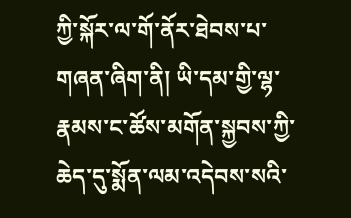ཀྱི་སྐོར་ལ་གོ་ནོར་ཐེབས་པ་གཞན་ཞིག་ནི། ཡི་དམ་གྱི་ལྷ་རྣམས་ང་ཚོས་མགོན་སྐྱབས་ཀྱི་ཆེད་དུ་སྨོན་ལམ་འདེབས་སའི་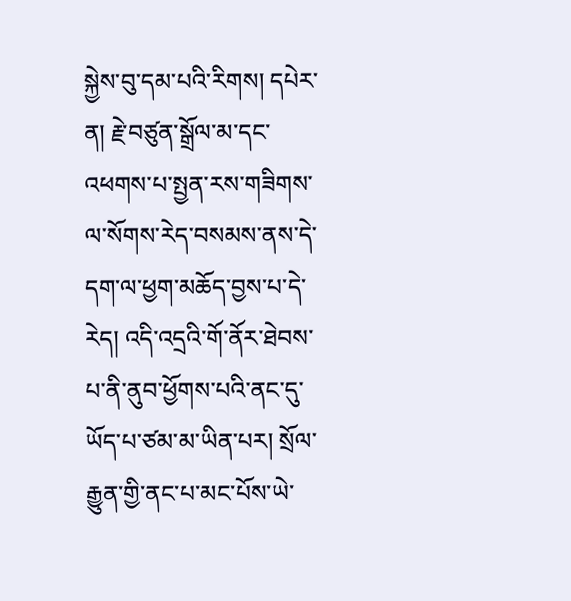སྐྱེས་བུ་དམ་པའི་རིགས། དཔེར་ན། རྗེ་བཙུན་སྒྲོལ་མ་དང་འཕགས་པ་སྤྱན་རས་གཟིགས་ལ་སོགས་རེད་བསམས་ནས་དེ་དག་ལ་ཕྱག་མཆོད་བྱས་པ་དེ་རེད། འདི་འདྲའི་གོ་ནོར་ཐེབས་པ་ནི་ནུབ་ཕྱོགས་པའི་ནང་དུ་ཡོད་པ་ཙམ་མ་ཡིན་པར། སྲོལ་རྒྱུན་གྱི་ནང་པ་མང་པོས་ཡེ་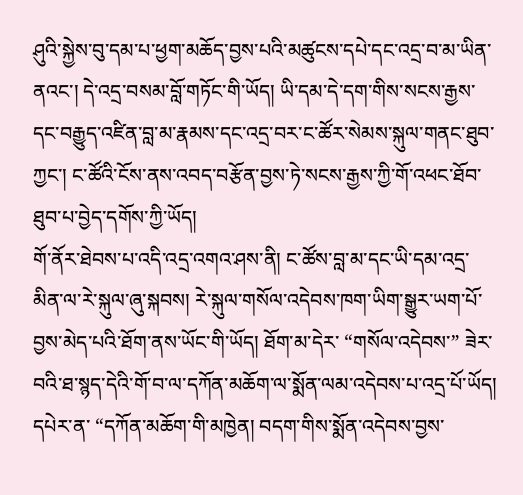ཤུའི་སྐྱེས་བུ་དམ་པ་ཕྱག་མཆོད་བྱས་པའི་མཚུངས་དཔེ་དང་འདྲ་བ་མ་ཡིན་ནའང་། དེ་འདྲ་བསམ་བློ་གཏོང་གི་ཡོད། ཡི་དམ་དེ་དག་གིས་སངས་རྒྱས་དང་བརྒྱུད་འཛིན་བླ་མ་རྣམས་དང་འདྲ་བར་ང་ཚོར་སེམས་སྐུལ་གནང་ཐུབ་ཀྱང་། ང་ཚོའི་ངོས་ནས་འབད་བརྩོན་བྱས་ཏེ་སངས་རྒྱས་ཀྱི་གོ་འཕང་ཐོབ་ཐུབ་པ་བྱེད་དགོས་ཀྱི་ཡོད།
གོ་ནོར་ཐེབས་པ་འདི་འདྲ་འགའ་ཤས་ནི། ང་ཚོས་བླ་མ་དང་ཡི་དམ་འདྲ་མིན་ལ་རེ་སྐུལ་ཞུ་སྐབས། རེ་སྐུལ་གསོལ་འདེབས་ཁག་ཡིག་སྒྱུར་ཡག་པོ་བྱས་མེད་པའི་ཐོག་ནས་ཡོང་གི་ཡོད། ཐོག་མ་དེར་ “གསོལ་འདེབས་” ཟེར་བའི་ཐ་སྙད་དེའི་གོ་བ་ལ་དཀོན་མཆོག་ལ་སྨོན་ལམ་འདེབས་པ་འདྲ་པོ་ཡོད། དཔེར་ན་ “དཀོན་མཆོག་གི་མཁྱེན། བདག་གིས་སྨོན་འདེབས་བྱས་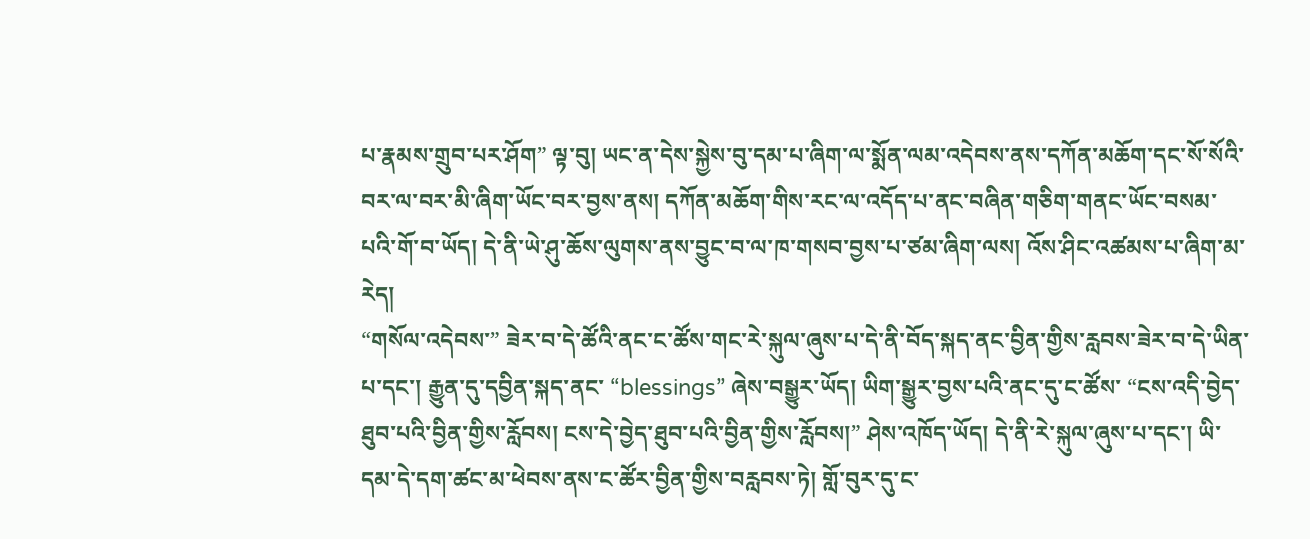པ་རྣམས་གྲུབ་པར་ཤོག” ལྟ་བུ། ཡང་ན་དེས་སྐྱེས་བུ་དམ་པ་ཞིག་ལ་སྨོན་ལམ་འདེབས་ནས་དཀོན་མཆོག་དང་སོ་སོའི་བར་ལ་བར་མི་ཞིག་ཡོང་བར་བྱས་ནས། དཀོན་མཆོག་གིས་རང་ལ་འདོད་པ་ནང་བཞིན་གཅིག་གནང་ཡོང་བསམ་པའི་གོ་བ་ཡོད། དེ་ནི་ཡེ་ཤུ་ཆོས་ལུགས་ནས་བྱུང་བ་ལ་ཁ་གསབ་བྱས་པ་ཙམ་ཞིག་ལས། འོས་ཤིང་འཚམས་པ་ཞིག་མ་རེད།
“གསོལ་འདེབས་” ཟེར་བ་དེ་ཚོའི་ནང་ང་ཚོས་གང་རེ་སྐུལ་ཞུས་པ་དེ་ནི་བོད་སྐད་ནང་བྱིན་གྱིས་རླབས་ཟེར་བ་དེ་ཡིན་པ་དང་། རྒྱུན་དུ་དབྱིན་སྐད་ནང་ “blessings” ཞེས་བསྒྱུར་ཡོད། ཡིག་སྒྱུར་བྱས་པའི་ནང་དུ་ང་ཚོས་ “ངས་འདི་བྱེད་ཐུབ་པའི་བྱིན་གྱིས་རློབས། ངས་དེ་བྱེད་ཐུབ་པའི་བྱིན་གྱིས་རློབས།” ཤེས་འཁོད་ཡོད། དེ་ནི་རེ་སྐུལ་ཞུས་པ་དང་། ཡི་དམ་དེ་དག་ཚང་མ་ཕེབས་ནས་ང་ཚོར་བྱིན་གྱིས་བརླབས་ཏེ། གློ་བུར་དུ་ང་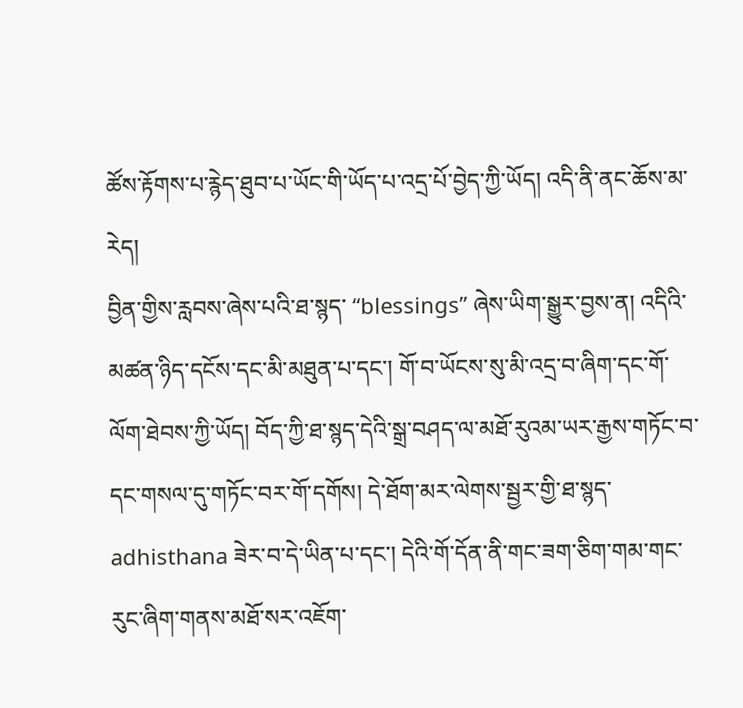ཚོས་རྟོགས་པ་རྙེད་ཐུབ་པ་ཡོང་གི་ཡོད་པ་འདྲ་པོ་བྱེད་ཀྱི་ཡོད། འདི་ནི་ནང་ཆོས་མ་རེད།
བྱིན་གྱིས་རླབས་ཞེས་པའི་ཐ་སྙད་ “blessings” ཞེས་ཡིག་སྒྱུར་བྱས་ན། འདིའི་མཚན་ཉིད་དངོས་དང་མི་མཐུན་པ་དང་། གོ་བ་ཡོངས་སུ་མི་འདྲ་བ་ཞིག་དང་གོ་ལོག་ཐེབས་ཀྱི་ཡོད། བོད་ཀྱི་ཐ་སྙད་དེའི་སྒྲ་བཤད་ལ་མཐོ་རུའམ་ཡར་རྒྱས་གཏོང་བ་དང་གསལ་དུ་གཏོང་བར་གོ་དགོས། དེ་ཐོག་མར་ལེགས་སྦྱར་གྱི་ཐ་སྙད་ adhisthana ཟེར་བ་དེ་ཡིན་པ་དང་། དེའི་གོ་དོན་ནི་གང་ཟག་ཅིག་གམ་གང་རུང་ཞིག་གནས་མཐོ་སར་འཇོག་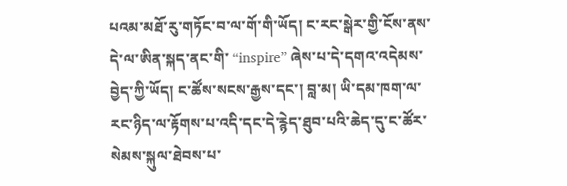པའམ་མཐོ་རུ་གཏོང་བ་ལ་གོ་གི་ཡོད། ང་རང་སྒེར་གྱི་ངོས་ནས་དེ་ལ་ཨིན་སྐད་ནང་གི་ “inspire” ཞེས་པ་དེ་དགའ་འདེམས་བྱེད་ཀྱི་ཡོད། ང་ཚོས་སངས་རྒྱས་དང་། བླ་མ། ཡི་དམ་ཁག་ལ་རང་ཉིད་ལ་རྟོགས་པ་འདི་དང་དེ་རྙེད་ཐུབ་པའི་ཆེད་དུ་ང་ཚོར་སེམས་སྐུལ་ཐེབས་པ་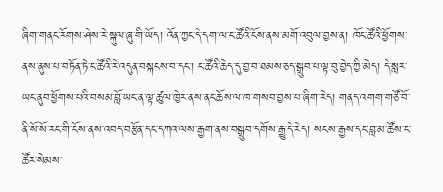ཞིག་གནང་རོགས་ཤེས་རེ་སྐུལ་ཞུ་གི་ཡོད། འོན་ཀྱང་དེ་དག་ལ་ང་ཚོའི་ངོས་ནས་མགོ་འབུལ་བྱས་ན། ཁོང་ཚོའི་ཕྱོགས་ནས་ནུས་པ་བཏོན་ཏེ་ང་ཚོའི་རེ་འདུན་བསྐངས་བ་དང་། ང་ཚོའི་ཆེད་དུ་བྱ་བ་ཐམས་ཅད་སྒྲུབ་པ་ལྟ་བུ་བྱེད་ཀྱི་མེད། དེ་སླར་ཡང་ནུབ་ཕྱོགས་པའི་བསམ་བློ་ཡང་ན་ལྟ་ཚུལ་ཁྱེར་ནས་ནང་ཆོས་ལ་ཁ་གསབ་བྱས་པ་ཞིག་རེད། གནད་འགག་གཙོ་བོ་ནི་སོ་སོ་རང་གི་ངོས་ནས་འབད་བརྩོན་དང་དཀའ་ལས་རྒྱག་ནས་བསྒྲུབ་དགོས་རྒྱུ་དེ་རེད། སངས་རྒྱས་དང་བླ་མ་ཚོས་ང་ཚོར་སེམས་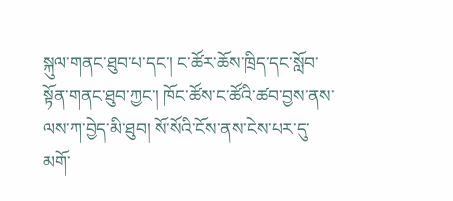སྐུལ་གནང་ཐུབ་པ་དང་། ང་ཚོར་ཆོས་ཁྲིད་དང་སློབ་སྟོན་གནང་ཐུབ་ཀྱང་། ཁོང་ཚོས་ང་ཚོའི་ཚབ་བྱས་ནས་ལས་ཀ་བྱེད་མི་ཐུབ། སོ་སོའི་ངོས་ནས་ངེས་པར་དུ་མགོ་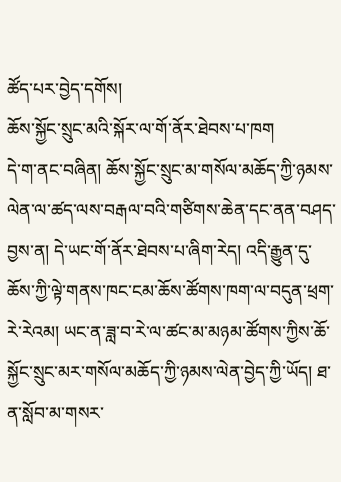ཚོད་པར་བྱེད་དགོས།
ཆོས་སྐྱོང་སྲུང་མའི་སྐོར་ལ་གོ་ནོར་ཐེབས་པ་ཁག
དེ་ག་ནང་བཞིན། ཆོས་སྐྱོང་སྲུང་མ་གསོལ་མཆོད་ཀྱི་ཉམས་ལེན་ལ་ཚད་ལས་བརྒལ་བའི་གཙིགས་ཆེན་དང་ནན་བཤད་བྱས་ན། དེ་ཡང་གོ་ནོར་ཐེབས་པ་ཞིག་རེད། འདི་རྒྱུན་དུ་ཆོས་ཀྱི་ལྟེ་གནས་ཁང་ངམ་ཆོས་ཚོགས་ཁག་ལ་བདུན་ཕྲག་རེ་རེའམ། ཡང་ན་ཟླ་བ་རེ་ལ་ཚང་མ་མཉམ་ཚོགས་ཀྱིས་ཆོ་སྐྱོང་སྲུང་མར་གསོལ་མཆོད་ཀྱི་ཉམས་ལེན་བྱེད་ཀྱི་ཡོད། ཐ་ན་སློབ་མ་གསར་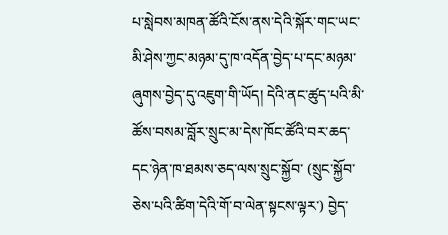པ་སླེབས་མཁན་ཚོའི་ངོས་ནས་དེའི་སྐོར་གང་ཡང་མི་ཤེས་ཀྱང་མཉམ་དུ་ཁ་འདོན་བྱེད་པ་དང་མཉམ་ཞུགས་བྱེད་དུ་འཇུག་གི་ཡོད། དེའི་ནང་ཚུད་པའི་མི་ཚོས་བསམ་བློར་སྲུང་མ་དེས་ཁོང་ཚོའི་བར་ཆད་དང་ཉེན་ཁ་ཐམས་ཅད་ལས་སྲུང་སྐྱོབ་ (སྲུང་སྐྱོབ་ཅེས་པའི་ཚིག་དེའི་གོ་བ་ལེན་སྟངས་ལྟར་) བྱེད་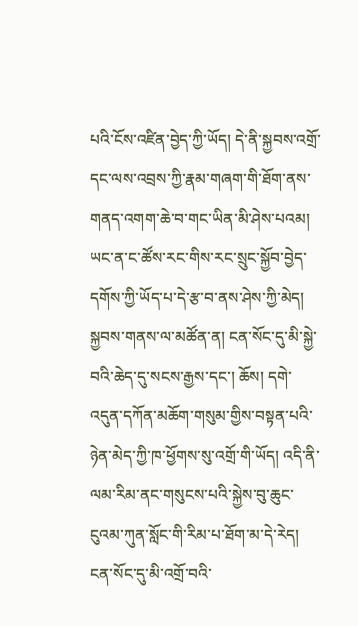པའི་ངོས་འཛིན་བྱེད་ཀྱི་ཡོད། དེ་ནི་སྐྱབས་འགྲོ་དང་ལས་འབྲས་ཀྱི་རྣམ་གཞག་གི་ཐོག་ནས་གནད་འགག་ཆེ་བ་གང་ཡིན་མི་ཤེས་པའམ། ཡང་ན་ང་ཚོས་རང་གིས་རང་སྲུང་སྐྱོབ་བྱེད་དགོས་ཀྱི་ཡོད་པ་དེ་རྩ་བ་ནས་ཤེས་ཀྱི་མེད།
སྐྱབས་གནས་ལ་མཚོན་ན། ངན་སོང་དུ་མི་སྐྱེ་བའི་ཆེད་དུ་སངས་རྒྱས་དང་། ཆོས། དགེ་འདུན་དཀོན་མཆོག་གསུམ་གྱིས་བསྟན་པའི་ཉེན་མེད་ཀྱི་ཁ་ཕྱོགས་སུ་འགྲོ་གི་ཡོད། འདི་ནི་ལམ་རིམ་ནང་གསུངས་པའི་སྐྱེས་བུ་ཆུང་ངུའམ་ཀུན་སློང་གི་རིམ་པ་ཐོག་མ་དེ་རེད། ངན་སོང་དུ་མི་འགྲོ་བའི་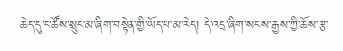ཆེད་དུ་ང་ཚོས་སྲུང་མ་ཞིག་བསྟེན་གྱི་ཡོད་པ་མ་རེད། དེ་འདྲ་ཞིག་སངས་རྒྱས་ཀྱི་ཆོས་རྩ་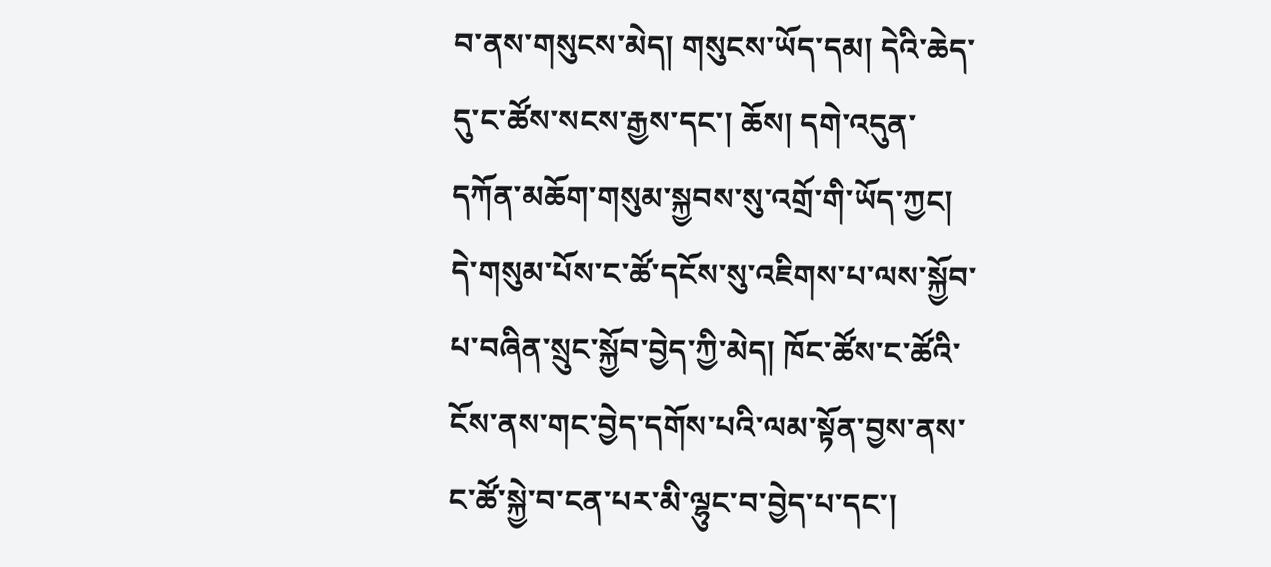བ་ནས་གསུངས་མེད། གསུངས་ཡོད་དམ། དེའི་ཆེད་དུ་ང་ཚོས་སངས་རྒྱས་དང་། ཆོས། དགེ་འདུན་དཀོན་མཆོག་གསུམ་སྐྱབས་སུ་འགྲོ་གི་ཡོད་ཀྱང། དེ་གསུམ་པོས་ང་ཚོ་དངོས་སུ་འཇིགས་པ་ལས་སྐྱོབ་པ་བཞིན་སྲུང་སྐྱོབ་བྱེད་ཀྱི་མེད། ཁོང་ཚོས་ང་ཚོའི་ངོས་ནས་གང་བྱེད་དགོས་པའི་ལམ་སྟོན་བྱས་ནས་ང་ཚོ་སྐྱེ་བ་ངན་པར་མི་ལྷུང་བ་བྱེད་པ་དང་།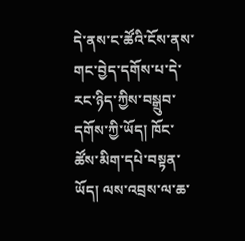དེ་ནས་ང་ཚོའི་ངོས་ནས་གང་བྱེད་དགོས་པ་དེ་རང་ཉིད་ཀྱིས་བསྒྲུབ་དགོས་ཀྱི་ཡོད། ཁོང་ཚོས་མིག་དཔེ་བསྟན་ཡོད། ལས་འབྲས་ལ་ཆ་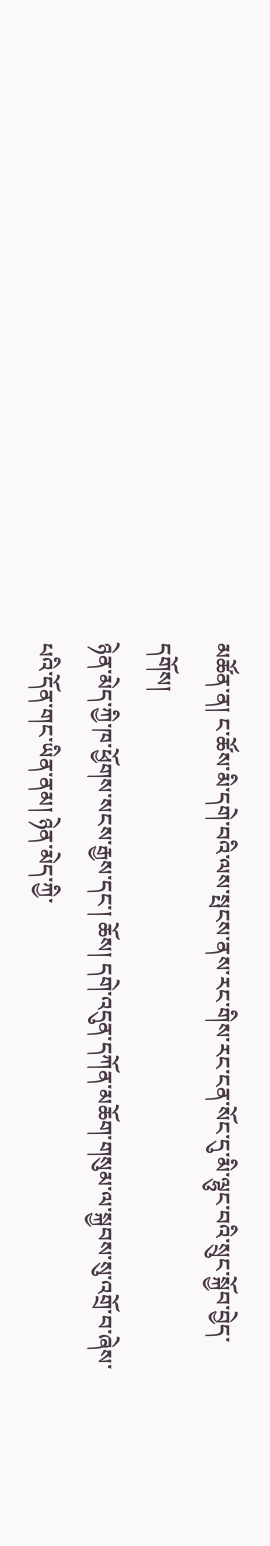མཚོན་ན། ང་ཚོས་མི་དགེ་བའི་ལས་སྤངས་ནས་རང་གིས་རང་ངན་སོང་དུ་མི་ལྷུང་བའི་སྲུང་སྐྱོབ་བྱེད་དགོས།
ཉེན་མེད་ཀྱི་ཁ་ཕྱོགས་སངས་རྒྱས་དང་། ཆོས། དགེ་འདུན་དཀོན་མཆོག་གསུམ་ལ་སྐྱབས་སུ་འགྲོ་བ་ཞེས་པའི་དོན་གང་ཡིན་ནམ། ཉེན་མེད་ཀྱི་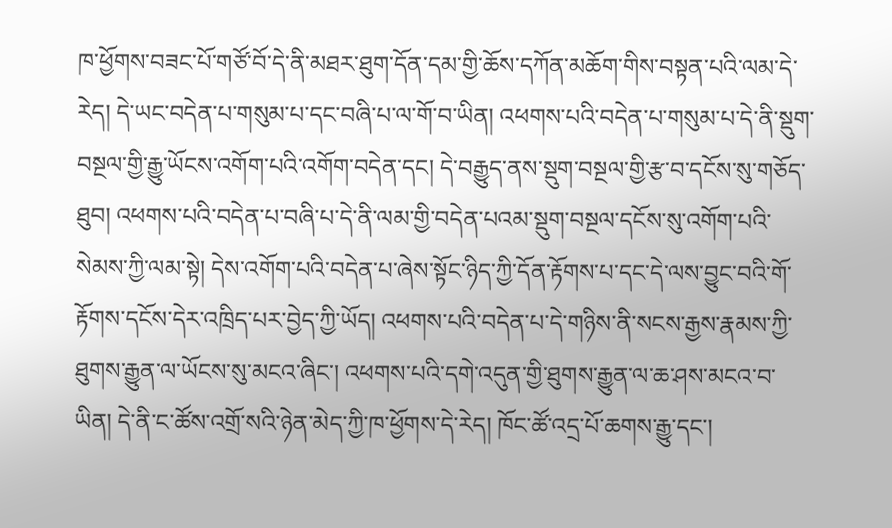ཁ་ཕྱོགས་བཟང་པོ་གཙོ་བོ་དེ་ནི་མཐར་ཐུག་དོན་དམ་གྱི་ཆོས་དཀོན་མཆོག་གིས་བསྟན་པའི་ལམ་དེ་རེད། དེ་ཡང་བདེན་པ་གསུམ་པ་དང་བཞི་པ་ལ་གོ་བ་ཡིན། འཕགས་པའི་བདེན་པ་གསུམ་པ་དེ་ནི་སྡུག་བསྔལ་གྱི་རྒྱུ་ཡོངས་འགོག་པའི་འགོག་བདེན་དང། དེ་བརྒྱུད་ནས་སྡུག་བསྔལ་གྱི་རྩ་བ་དངོས་སུ་གཅོད་ཐུབ། འཕགས་པའི་བདེན་པ་བཞི་པ་དེ་ནི་ལམ་གྱི་བདེན་པའམ་སྡུག་བསྔལ་དངོས་སུ་འགོག་པའི་སེམས་ཀྱི་ལམ་སྟེ། དེས་འགོག་པའི་བདེན་པ་ཞེས་སྟོང་ཉིད་ཀྱི་དོན་རྟོགས་པ་དང་དེ་ལས་བྱུང་བའི་གོ་རྟོགས་དངོས་དེར་འཁྲིད་པར་བྱེད་ཀྱི་ཡོད། འཕགས་པའི་བདེན་པ་དེ་གཉིས་ནི་སངས་རྒྱས་རྣམས་ཀྱི་ཐུགས་རྒྱུན་ལ་ཡོངས་སུ་མངའ་ཞིང་། འཕགས་པའི་དགེ་འདུན་གྱི་ཐུགས་རྒྱུན་ལ་ཆ་ཤས་མངའ་བ་ཡིན། དེ་ནི་ང་ཚོས་འགྲོ་སའི་ཉེན་མེད་ཀྱི་ཁ་ཕྱོགས་དེ་རེད། ཁོང་ཚོ་འདྲ་པོ་ཆགས་རྒྱུ་དང་།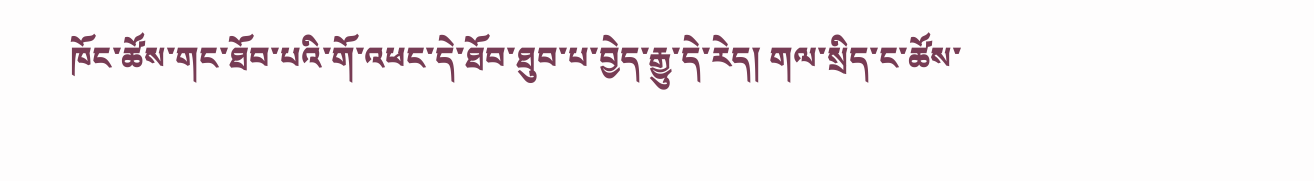ཁོང་ཚོས་གང་ཐོབ་པའི་གོ་འཕང་དེ་ཐོབ་ཐུབ་པ་བྱེད་རྒྱུ་དེ་རེད། གལ་སྲིད་ང་ཚོས་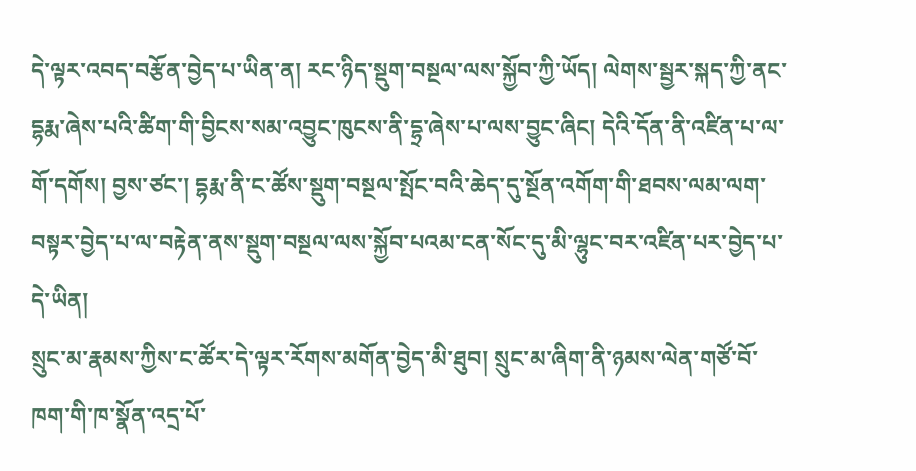དེ་ལྟར་འབད་བརྩོན་བྱེད་པ་ཡིན་ན། རང་ཉིད་སྡུག་བསྔལ་ལས་སྐྱོབ་ཀྱི་ཡོད། ལེགས་སྦྱར་སྐད་ཀྱི་ནང་དྷརྨ་ཞེས་པའི་ཚིག་གི་བྱིངས་སམ་འབྱུང་ཁུངས་ནི་དྷྲ་ཞེས་པ་ལས་བྱུང་ཞིང། དེའི་དོན་ནི་འཛིན་པ་ལ་གོ་དགོས། བྱས་ཙང་། དྷརྨ་ནི་ང་ཚོས་སྡུག་བསྔལ་སྤོང་བའི་ཆེད་དུ་སྔོན་འགོག་གི་ཐབས་ལམ་ལག་བསྟར་བྱེད་པ་ལ་བརྟེན་ནས་སྡུག་བསྔལ་ལས་སྐྱོབ་པའམ་ངན་སོང་དུ་མི་ལྷུང་བར་འཛིན་པར་བྱེད་པ་དེ་ཡིན།
སྲུང་མ་རྣམས་ཀྱིས་ང་ཚོར་དེ་ལྟར་རོགས་མགོན་བྱེད་མི་ཐུབ། སྲུང་མ་ཞིག་ནི་ཉམས་ལེན་གཙོ་བོ་ཁག་གི་ཁ་སྣོན་འདྲ་པོ་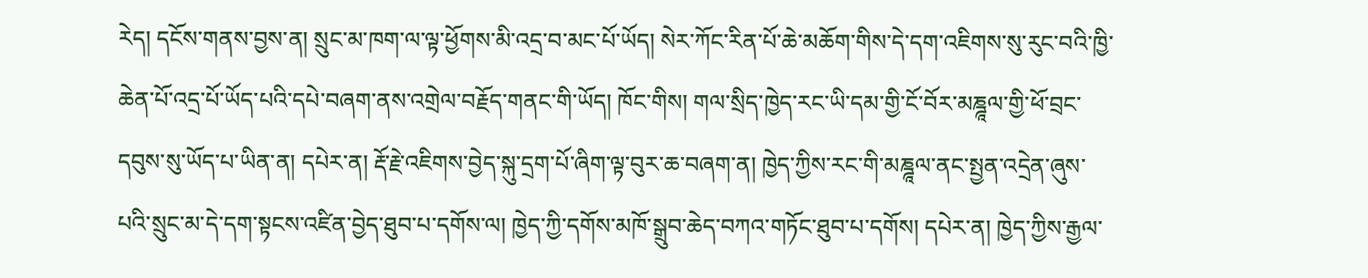རེད། དངོས་གནས་བྱས་ན། སྲུང་མ་ཁག་ལ་ལྟ་ཕྱོགས་མི་འདྲ་བ་མང་པོ་ཡོད། སེར་ཀོང་རིན་པོ་ཆེ་མཆོག་གིས་དེ་དག་འཇིགས་སུ་རུང་བའི་ཁྱི་ཆེན་པོ་འདྲ་པོ་ཡོད་པའི་དཔེ་བཞག་ནས་འགྲེལ་བརྗོད་གནང་གི་ཡོད། ཁོང་གིས། གལ་སྲིད་ཁྱེད་རང་ཡི་དམ་གྱི་ངོ་བོར་མཎྜཱལ་གྱི་ཕོ་བྲང་དབུས་སུ་ཡོད་པ་ཡིན་ན། དཔེར་ན། རྡོ་རྗེ་འཇིགས་བྱེད་སྐུ་དྲག་པོ་ཞིག་ལྟ་བུར་ཆ་བཞག་ན། ཁྱེད་ཀྱིས་རང་གི་མཎྜཱལ་ནང་སྤྱན་འདྲེན་ཞུས་པའི་སྲུང་མ་དེ་དག་སྟངས་འཛིན་བྱེད་ཐུབ་པ་དགོས་ལ། ཁྱེད་ཀྱི་དགོས་མཁོ་སྒྲུབ་ཆེད་བཀའ་གཏོང་ཐུབ་པ་དགོས། དཔེར་ན། ཁྱེད་ཀྱིས་རྒྱལ་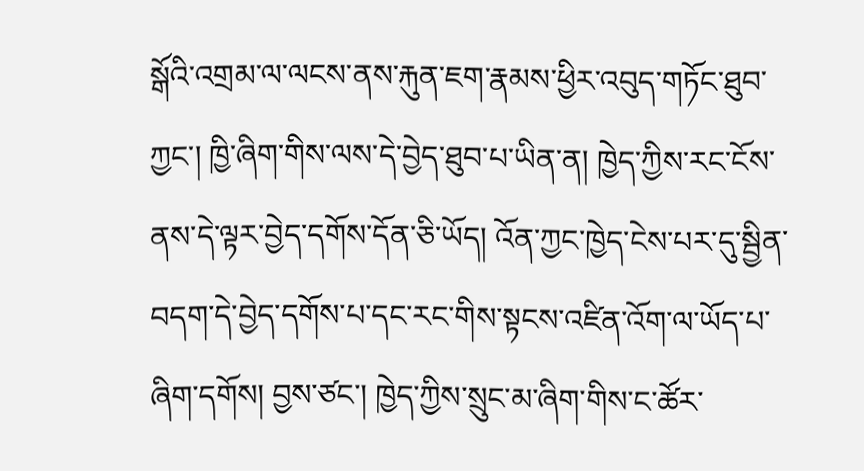སྒོའི་འགྲམ་ལ་ལངས་ནས་རྐུན་ཇག་རྣམས་ཕྱིར་འབུད་གཏོང་ཐུབ་ཀྱང་། ཁྱི་ཞིག་གིས་ལས་དེ་བྱེད་ཐུབ་པ་ཡིན་ན། ཁྱེད་ཀྱིས་རང་ངོས་ནས་དེ་ལྟར་བྱེད་དགོས་དོན་ཅི་ཡོད། འོན་ཀྱང་ཁྱེད་ངེས་པར་དུ་སྦྱིན་བདག་དེ་བྱེད་དགོས་པ་དང་རང་གིས་སྟངས་འཛིན་འོག་ལ་ཡོད་པ་ཞིག་དགོས། བྱས་ཙང་། ཁྱེད་ཀྱིས་སྲུང་མ་ཞིག་གིས་ང་ཚོར་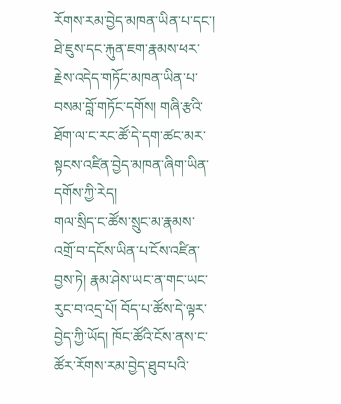རོགས་རམ་བྱེད་མཁན་ཡིན་པ་དང་། ཐེ་ཇུས་དང་རྐུན་ཇག་རྣམས་ཕར་རྗེས་འདེད་གཏོང་མཁན་ཡིན་པ་བསམ་བློ་གཏོང་དགོས། གཞི་རྩའི་ཐོག་ལ་ང་རང་ཚོ་དེ་དག་ཚང་མར་སྟངས་འཛིན་བྱེད་མཁན་ཞིག་ཡིན་དགོས་ཀྱི་རེད།
གལ་སྲིད་ང་ཚོས་སྲུང་མ་རྣམས་འགྲོ་བ་དངོས་ཡིན་པ་ངོས་འཛིན་བྱས་ཏེ། རྣམ་ཤེས་ཡང་ན་གང་ཡང་རུང་བ་འདྲ་པོ། བོད་པ་ཚོས་དེ་ལྟར་བྱེད་ཀྱི་ཡོད། ཁོང་ཚོའི་ངོས་ནས་ང་ཚོར་རོགས་རམ་བྱེད་ཐུབ་པའི་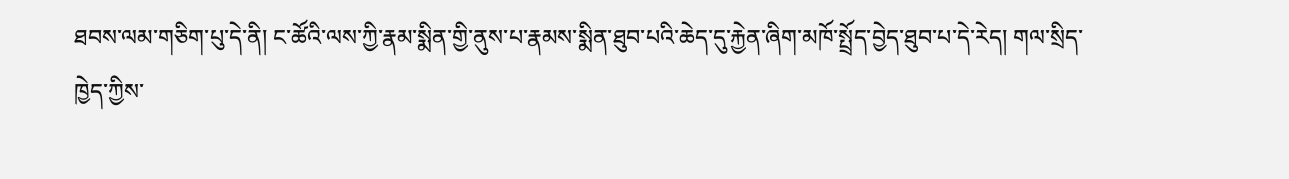ཐབས་ལམ་གཅིག་པུ་དེ་ནི། ང་ཚོའི་ལས་ཀྱི་རྣམ་སྨིན་གྱི་ནུས་པ་རྣམས་སྨིན་ཐུབ་པའི་ཆེད་དུ་རྐྱེན་ཞིག་མཁོ་སྤྲོད་བྱེད་ཐུབ་པ་དེ་རེད། གལ་སྲིད་ཁྱེད་ཀྱིས་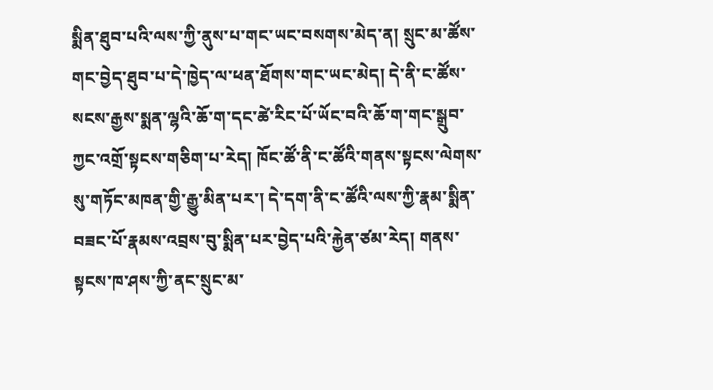སྨིན་ཐུབ་པའི་ལས་ཀྱི་ནུས་པ་གང་ཡང་བསགས་མེད་ན། སྲུང་མ་ཚོས་གང་བྱེད་ཐུབ་པ་དེ་ཁྱེད་ལ་ཕན་ཐོགས་གང་ཡང་མེད། དེ་ནི་ང་ཚོས་སངས་རྒྱས་སྨན་ལྷའི་ཆོ་ག་དང་ཚེ་རིང་པོ་ཡོང་བའི་ཆོ་ག་གང་སྒྲུབ་ཀྱང་འགྲོ་སྟངས་གཅིག་པ་རེད། ཁོང་ཚོ་ནི་ང་ཚོའི་གནས་སྟངས་ལེགས་སུ་གཏོང་མཁན་གྱི་རྒྱུ་མིན་པར་། དེ་དག་ནི་ང་ཚོའི་ལས་ཀྱི་རྣམ་སྨིན་བཟང་པོ་རྣམས་འབྲས་བུ་སྨིན་པར་བྱེད་པའི་རྐྱེན་ཙམ་རེད། གནས་སྟངས་ཁ་ཤས་ཀྱི་ནང་སྲུང་མ་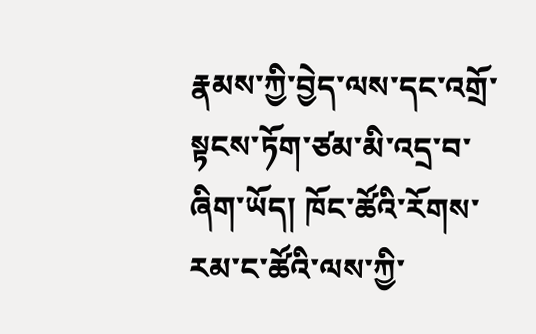རྣམས་ཀྱི་བྱེད་ལས་དང་འགྲོ་སྟངས་ཏོག་ཙམ་མི་འདྲ་བ་ཞིག་ཡོད། ཁོང་ཚོའི་རོགས་རམ་ང་ཚོའི་ལས་ཀྱི་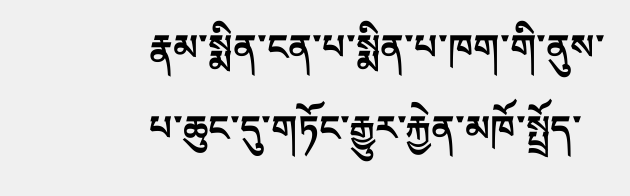རྣམ་སྨིན་ངན་པ་སྨིན་པ་ཁག་གི་ནུས་པ་ཆུང་དུ་གཏོང་རྒྱུར་རྐྱེན་མཁོ་སྤྲོད་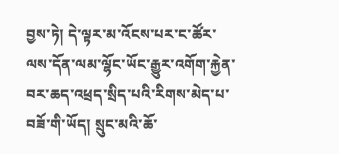བྱས་ཏེ། དེ་ལྟར་མ་འོངས་པར་ང་ཚོར་ལས་དོན་ལམ་ལྷོང་ཡོང་རྒྱུར་འགོག་རྐྱེན་བར་ཆད་འཕྲད་སྲིད་པའི་རིགས་མེད་པ་བཟོ་གི་ཡོད། སྲུང་མའི་ཆོ་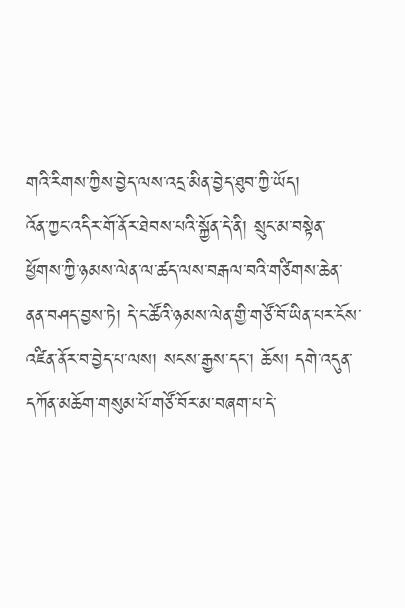གའི་རིགས་ཀྱིས་བྱེད་ལས་འདྲ་མིན་བྱེད་ཐུབ་ཀྱི་ཡོད།
འོན་ཀྱང་འདིར་གོ་ནོར་ཐེབས་པའི་སྐྱོན་དེ་ནི། སྲུང་མ་བསྟེན་ཕྱོགས་ཀྱི་ཉམས་ལེན་ལ་ཚད་ལས་བརྒལ་བའི་གཙིགས་ཆེན་ནན་བཤད་བྱས་ཏེ། དེ་ང་ཚོའི་ཉམས་ལེན་གྱི་གཙོ་བོ་ཡིན་པར་ངོས་འཛིན་ནོར་བ་བྱེད་པ་ལས། སངས་རྒྱས་དང་། ཆོས། དགེ་འདུན་དཀོན་མཆོག་གསུམ་པོ་གཙོ་བོར་མ་བཞག་པ་དེ་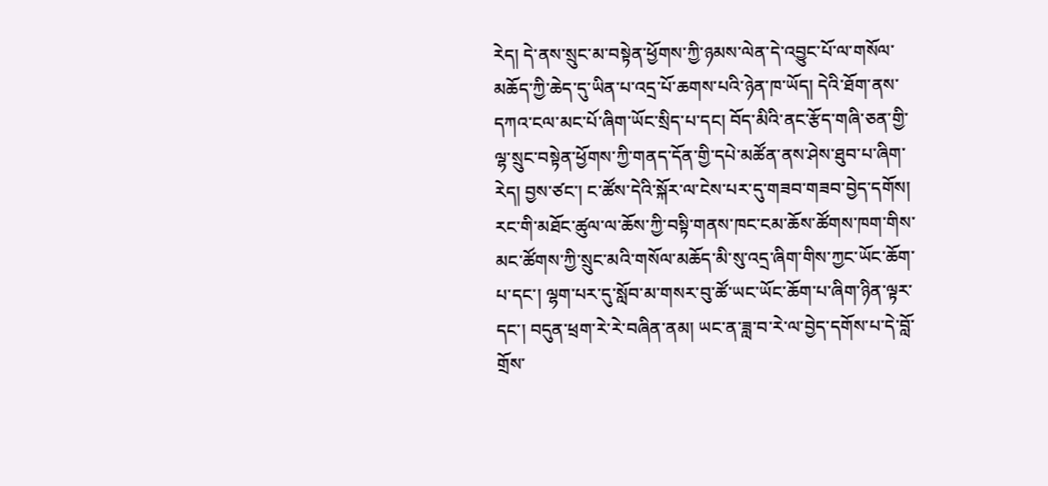རེད། དེ་ནས་སྲུང་མ་བསྟེན་ཕྱོགས་ཀྱི་ཉམས་ལེན་དེ་འབྱུང་པོ་ལ་གསོལ་མཆོད་ཀྱི་ཆེད་དུ་ཡིན་པ་འདྲ་པོ་ཆགས་པའི་ཉེན་ཁ་ཡོད། དེའི་ཐོག་ནས་དཀའ་ངལ་མང་པོ་ཞིག་ཡོང་སྲིད་པ་དང། བོད་མིའི་ནང་རྩོད་གཞི་ཅན་གྱི་ལྷ་སྲུང་བསྟེན་ཕྱོགས་ཀྱི་གནད་དོན་གྱི་དཔེ་མཚོན་ནས་ཤེས་ཐུབ་པ་ཞིག་རེད། བྱས་ཙང་། ང་ཚོས་དེའི་སྐོར་ལ་ངེས་པར་དུ་གཟབ་གཟབ་བྱེད་དགོས།
རང་གི་མཐོང་ཚུལ་ལ་ཆོས་ཀྱི་བསྟི་གནས་ཁང་ངམ་ཆོས་ཚོགས་ཁག་གིས་མང་ཚོགས་ཀྱི་སྲུང་མའི་གསོལ་མཆོད་མི་སུ་འདྲ་ཞིག་གིས་ཀྱང་ཡོང་ཆོག་པ་དང་། ལྷག་པར་དུ་སློབ་མ་གསར་བུ་ཚོ་ཡང་ཡོང་ཆོག་པ་ཞིག་ཉིན་ལྟར་དང་། བདུན་ཕྲག་རེ་རེ་བཞིན་ནམ། ཡང་ན་ཟླ་བ་རེ་ལ་བྱེད་དགོས་པ་དེ་བློ་གྲོས་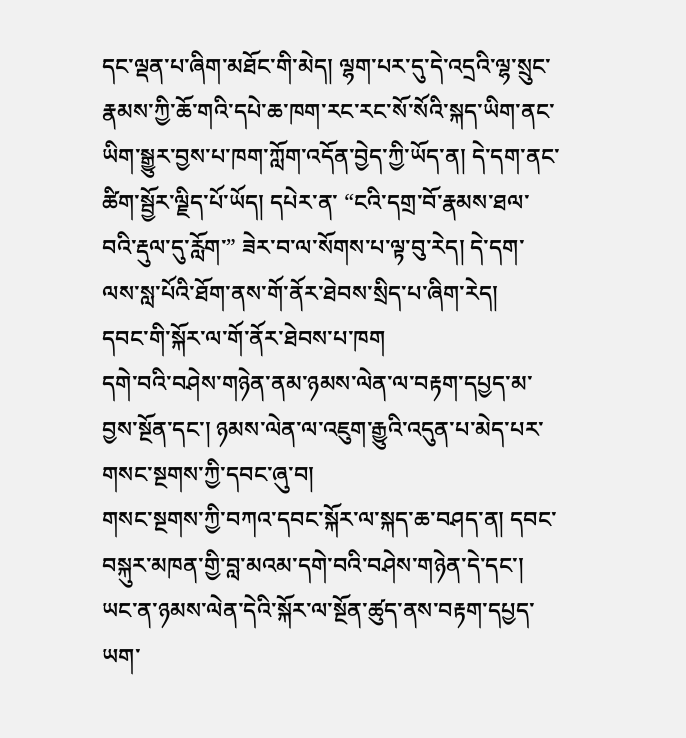དང་ལྡན་པ་ཞིག་མཐོང་གི་མེད། ལྷག་པར་དུ་དེ་འདྲའི་ལྷ་སྲུང་རྣམས་ཀྱི་ཆོ་གའི་དཔེ་ཆ་ཁག་རང་རང་སོ་སོའི་སྐད་ཡིག་ནང་ཡིག་སྒྱུར་བྱས་པ་ཁག་ཀློག་འདོན་བྱེད་ཀྱི་ཡོད་ན། དེ་དག་ནང་ཚིག་སྦྱོར་ལྗིད་པོ་ཡོད། དཔེར་ན་ “ངའི་དགྲ་བོ་རྣམས་ཐལ་བའི་རྡུལ་དུ་རློག་” ཟེར་བ་ལ་སོགས་པ་ལྟ་བུ་རེད། དེ་དག་ལས་སླ་པོའི་ཐོག་ནས་གོ་ནོར་ཐེབས་སྲིད་པ་ཞིག་རེད།
དབང་གི་སྐོར་ལ་གོ་ནོར་ཐེབས་པ་ཁག
དགེ་བའི་བཤེས་གཉེན་ནམ་ཉམས་ལེན་ལ་བརྟག་དཔྱད་མ་བྱས་སྔོན་དང་། ཉམས་ལེན་ལ་འཇུག་རྒྱུའི་འདུན་པ་མེད་པར་གསང་སྔགས་ཀྱི་དབང་ཞུ་བ།
གསང་སྔགས་ཀྱི་བཀའ་དབང་སྐོར་ལ་སྐད་ཆ་བཤད་ན། དབང་བསྐུར་མཁན་གྱི་བླ་མའམ་དགེ་བའི་བཤེས་གཉེན་དེ་དང་། ཡང་ན་ཉམས་ལེན་དེའི་སྐོར་ལ་སྔོན་ཚུད་ནས་བརྟག་དཔྱད་ཡག་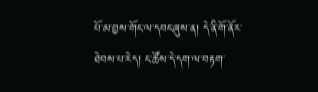པོ་མ་བྱས་གོང་ལ་དབང་ཞུས་ན། དེ་ནི་གོ་ནོར་ཐེབས་པ་རེད། ང་ཚོས་དེ་དག་ལ་བརྟག་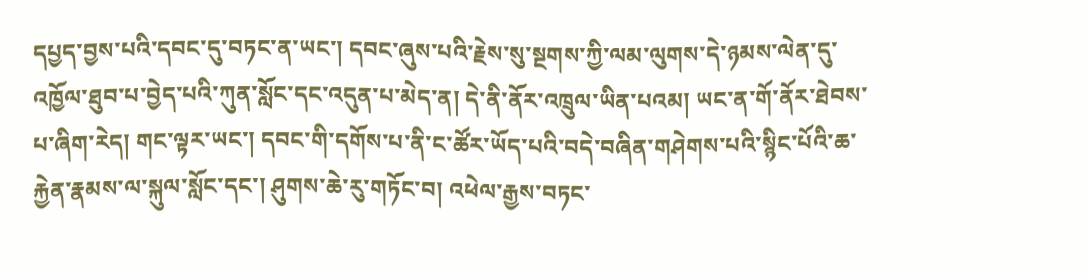དཔྱད་བྱས་པའི་དབང་དུ་བཏང་ན་ཡང་། དབང་ཞུས་པའི་རྗེས་སུ་སྔགས་ཀྱི་ལམ་ལུགས་དེ་ཉམས་ལེན་དུ་འཁྱོལ་ཐུབ་པ་བྱེད་པའི་ཀུན་སློང་དང་འདུན་པ་མེད་ན། དེ་ནི་ནོར་འཁྲུལ་ཡིན་པའམ། ཡང་ན་གོ་ནོར་ཐེབས་པ་ཞིག་རེད། གང་ལྟར་ཡང་། དབང་གི་དགོས་པ་ནི་ང་ཚོར་ཡོད་པའི་བདེ་བཞིན་གཤེགས་པའི་སྙིང་པོའི་ཆ་རྐྱེན་རྣམས་ལ་སྐུལ་སློང་དང་། ཤུགས་ཆེ་རུ་གཏོང་བ། འཕེལ་རྒྱས་བཏང་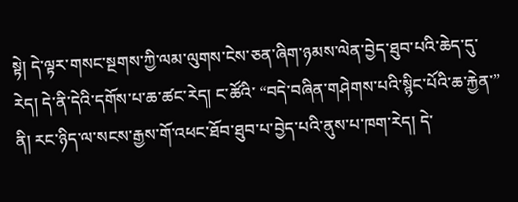སྟེ། དེ་ལྟར་གསང་སྔགས་ཀྱི་ལམ་ལུགས་ངེས་ཅན་ཞིག་ཉམས་ལེན་བྱེད་ཐུབ་པའི་ཆེད་དུ་རེད། དེ་ནི་དེའི་དགོས་པ་ཆ་ཚང་རེད། ང་ཚོའི་ “བདེ་བཞིན་གཤེགས་པའི་སྙིང་པོའི་ཆ་རྐྱེན་” ནི། རང་ཉིད་ལ་སངས་རྒྱས་གོ་འཕང་ཐོབ་ཐུབ་པ་བྱེད་པའི་ནུས་པ་ཁག་རེད། དེ་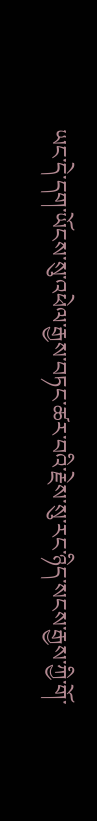ཡང་དེ་དག་ཡོངས་སུ་འཕེལ་རྒྱས་བཏང་ཚར་བའི་རྗེས་སུ་རང་ཉིད་སངས་རྒྱས་ཀྱི་གོ་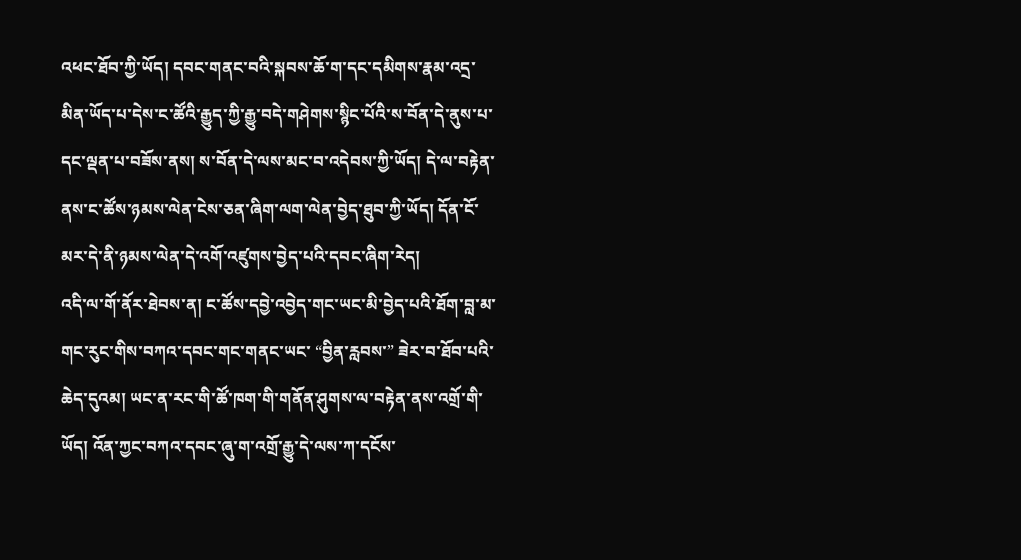འཕང་ཐོབ་ཀྱི་ཡོད། དབང་གནང་བའི་སྐབས་ཆོ་ག་དང་དམིགས་རྣམ་འདྲ་མིན་ཡོད་པ་དེས་ང་ཚོའི་རྒྱུད་ཀྱི་རྒྱུ་བདེ་གཤེགས་སྙིང་པོའི་ས་བོན་དེ་ནུས་པ་དང་ལྡན་པ་བཟོས་ནས། ས་བོན་དེ་ལས་མང་བ་འདེབས་ཀྱི་ཡོད། དེ་ལ་བརྟེན་ནས་ང་ཚོས་ཉམས་ལེན་ངེས་ཅན་ཞིག་ལག་ལེན་བྱེད་ཐུབ་ཀྱི་ཡོད། དོན་ངོ་མར་དེ་ནི་ཉམས་ལེན་དེ་འགོ་འཛུགས་བྱེད་པའི་དབང་ཞིག་རེད།
འདི་ལ་གོ་ནོར་ཐེབས་ན། ང་ཚོས་དབྱེ་འབྱེད་གང་ཡང་མི་བྱེད་པའི་ཐོག་བླ་མ་གང་རུང་གིས་བཀའ་དབང་གང་གནང་ཡང་ “བྱིན་རླབས་” ཟེར་བ་ཐོབ་པའི་ཆེད་དུའམ། ཡང་ན་རང་གི་ཚོ་ཁག་གི་གནོན་ཤུགས་ལ་བརྟེན་ནས་འགྲོ་གི་ཡོད། འོན་ཀྱང་བཀའ་དབང་ཞུ་ག་འགྲོ་རྒྱུ་དེ་ལས་ཀ་དངོས་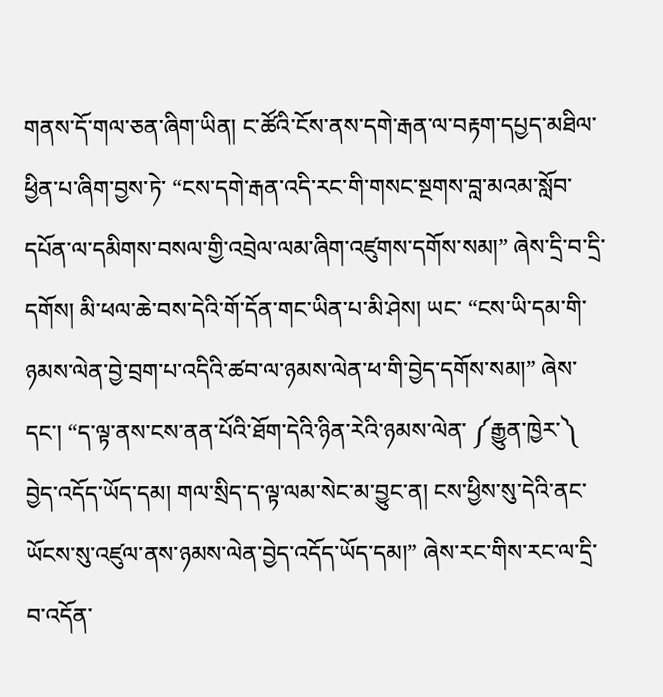གནས་དོ་གལ་ཅན་ཞིག་ཡིན། ང་ཚོའི་ངོས་ནས་དགེ་རྒན་ལ་བརྟག་དཔྱད་མཐིལ་ཕྱིན་པ་ཞིག་བྱས་ཏེ་ “ངས་དགེ་རྒན་འདི་རང་གི་གསང་སྔགས་བླ་མའམ་སློབ་དཔོན་ལ་དམིགས་བསལ་གྱི་འབྲེལ་ལམ་ཞིག་འཛུགས་དགོས་སམ།” ཞེས་དྲི་བ་དྲི་དགོས། མི་ཕལ་ཆེ་བས་དེའི་གོ་དོན་གང་ཡིན་པ་མི་ཤེས། ཡང་ “ངས་ཡི་དམ་གི་ཉམས་ལེན་བྱེ་བྲག་པ་འདིའི་ཚབ་ལ་ཉམས་ལེན་ཕ་གི་བྱེད་དགོས་སམ།” ཞེས་དང་། “ད་ལྟ་ནས་ངས་ནན་པོའི་ཐོག་དེའི་ཉིན་རེའི་ཉམས་ལེན་ ༼རྒྱུན་ཁྱེར་༽ བྱེད་འདོད་ཡོད་དམ། གལ་སྲིད་ད་ལྟ་ལམ་སེང་མ་བྱུང་ན། ངས་ཕྱིས་སུ་དེའི་ནང་ཡོངས་སུ་འཛུལ་ནས་ཉམས་ལེན་བྱེད་འདོད་ཡོད་དམ།” ཞེས་རང་གིས་རང་ལ་དྲི་བ་འདོན་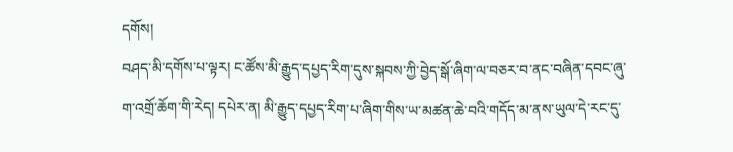དགོས།
བཤད་མི་དགོས་པ་ལྟར། ང་ཚོས་མི་རྒྱུད་དཔྱད་རིག་དུས་སྐབས་ཀྱི་བྱེད་སྒོ་ཞིག་ལ་བཅར་བ་ནང་བཞིན་དབང་ཞུ་ག་འགྲོ་ཆོག་གི་རེད། དཔེར་ན། མི་རྒྱུད་དཔྱད་རིག་པ་ཞིག་གིས་ཡ་མཚན་ཆེ་བའི་གདོད་མ་ནས་ཡུལ་དེ་རང་དུ་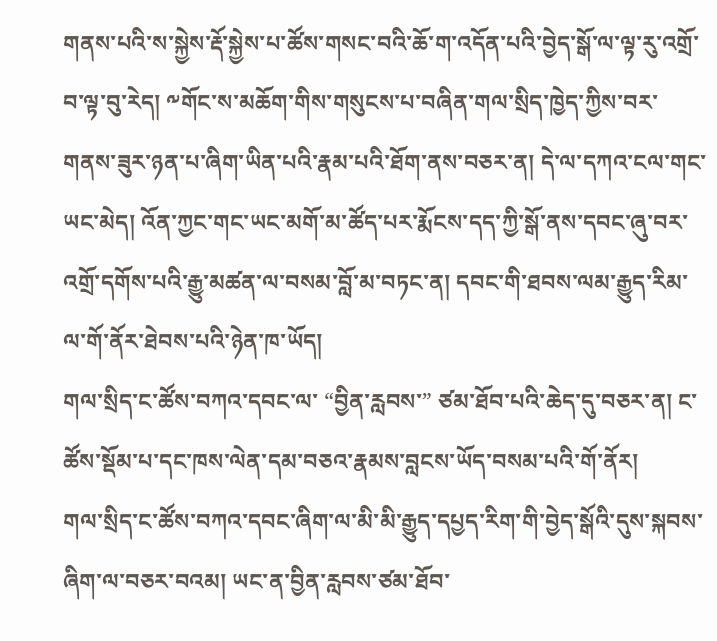གནས་པའི་ས་སྐྱེས་རྡོ་སྐྱེས་པ་ཚོས་གསང་བའི་ཆོ་ག་འདོན་པའི་བྱེད་སྒོ་ལ་ལྟ་རུ་འགྲོ་བ་ལྟ་བུ་རེད། ༸གོང་ས་མཆོག་གིས་གསུངས་པ་བཞིན་གལ་སྲིད་ཁྱེད་ཀྱིས་བར་གནས་ཟུར་ཉན་པ་ཞིག་ཡིན་པའི་རྣམ་པའི་ཐོག་ནས་བཅར་ན། དེ་ལ་དཀའ་ངལ་གང་ཡང་མེད། འོན་ཀྱང་གང་ཡང་མགོ་མ་ཚོད་པར་རྨོངས་དད་ཀྱི་སྒོ་ནས་དབང་ཞུ་བར་འགྲོ་དགོས་པའི་རྒྱུ་མཚན་ལ་བསམ་བློ་མ་བཏང་ན། དབང་གི་ཐབས་ལམ་རྒྱུད་རིམ་ལ་གོ་ནོར་ཐེབས་པའི་ཉེན་ཁ་ཡོད།
གལ་སྲིད་ང་ཚོས་བཀའ་དབང་ལ་ “བྱིན་རླབས་” ཙམ་ཐོབ་པའི་ཆེད་དུ་བཅར་ན། ང་ཚོས་སྡོམ་པ་དང་ཁས་ལེན་དམ་བཅའ་རྣམས་བླངས་ཡོད་བསམ་པའི་གོ་ནོར།
གལ་སྲིད་ང་ཚོས་བཀའ་དབང་ཞིག་ལ་མི་མི་རྒྱུད་དཔྱད་རིག་གི་བྱེད་སྒོའི་དུས་སྐབས་ཞིག་ལ་བཅར་བའམ། ཡང་ན་བྱིན་རླབས་ཙམ་ཐོབ་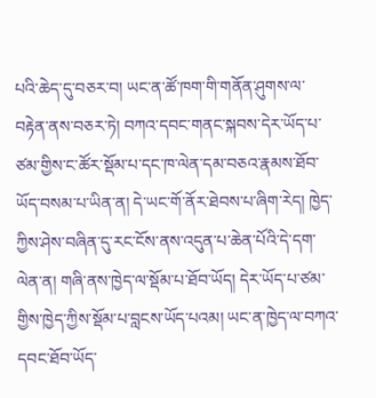པའི་ཆེད་དུ་བཅར་བ། ཡང་ན་ཚོ་ཁག་གི་གནོན་ཤུགས་ལ་བརྟེན་ནས་བཅར་ཏེ། བཀའ་དབང་གནང་སྐབས་དེར་ཡོད་པ་ཙམ་གྱིས་ང་ཚོར་སྡོམ་པ་དང་ཁ་ལེན་དམ་བཅའ་རྣམས་ཐོབ་ཡོད་བསམ་པ་ཡིན་ན། དེ་ཡང་གོ་ནོར་ཐེབས་པ་ཞིག་རེད། ཁྱེད་ཀྱིས་ཤེས་བཞིན་དུ་རང་ངོས་ནས་འདུན་པ་ཆེན་པོའི་དེ་དག་ལེན་ན། གཞི་ནས་ཁྱེད་ལ་སྡོམ་པ་ཐོབ་ཡོད། དེར་ཡོད་པ་ཙམ་གྱིས་ཁྱེད་ཀྱིས་སྡོམ་པ་བླངས་ཡོད་པའམ། ཡང་ན་ཁྱེད་ལ་བཀའ་དབང་ཐོབ་ཡོད་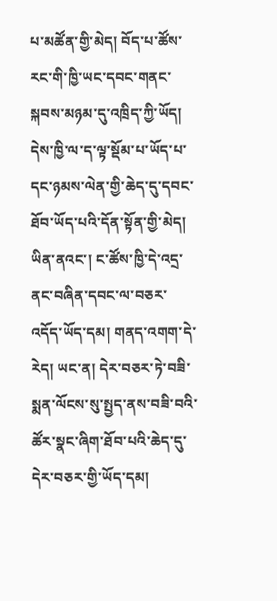པ་མཚོན་གྱི་མེད། བོད་པ་ཚོས་རང་གི་ཁྱི་ཡང་དབང་གནང་སྐབས་མཉམ་དུ་འཁྲིད་ཀྱི་ཡོད། དེས་ཁྱི་ལ་ད་ལྟ་སྡོམ་པ་ཡོད་པ་དང་ཉམས་ལེན་གྱི་ཆེད་དུ་དབང་ཐོབ་ཡོད་པའི་དོན་སྟོན་གྱི་མེད། ཡིན་ནའང་། ང་ཚོས་ཁྱི་དེ་འདྲ་ནང་བཞིན་དབང་ལ་བཅར་འདོད་ཡོད་དམ། གནད་འགག་དེ་རེད། ཡང་ན། དེར་བཅར་ཏེ་བཟི་སྨན་ལོངས་སུ་སྤྱད་ནས་བཟི་བའི་ཚོར་སྣང་ཞིག་ཐོབ་པའི་ཆེད་དུ་དེར་བཅར་གྱི་ཡོད་དམ།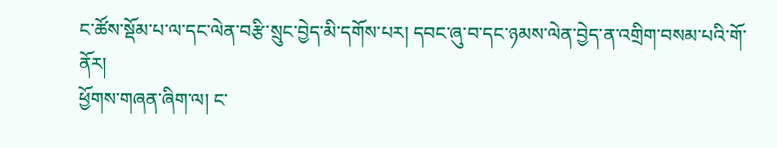ང་ཚོས་སྡོམ་པ་ལ་དང་ལེན་བརྩི་སྲུང་བྱེད་མི་དགོས་པར། དབང་ཞུ་བ་དང་ཉམས་ལེན་བྱེད་ན་འགྲིག་བསམ་པའི་གོ་ནོར།
ཕྱོགས་གཞན་ཞིག་ལ། ང་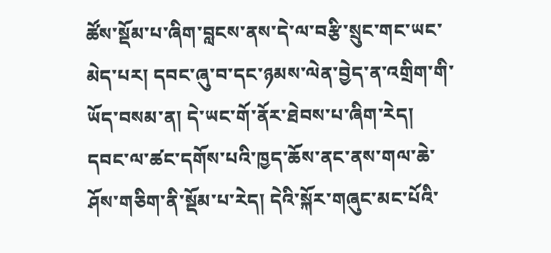ཚོས་སྡོམ་པ་ཞིག་བླངས་ནས་དེ་ལ་བརྩི་སྲུང་གང་ཡང་མེད་པར། དབང་ཞུ་བ་དང་ཉམས་ལེན་བྱེད་ན་འགྲིག་གི་ཡོད་བསམ་ན། དེ་ཡང་གོ་ནོར་ཐེབས་པ་ཞིག་རེད། དབང་ལ་ཚང་དགོས་པའི་ཁྱད་ཆོས་ནང་ནས་གལ་ཆེ་ཤོས་གཅིག་ནི་སྡོམ་པ་རེད། དེའི་སྐོར་གཞུང་མང་པོའི་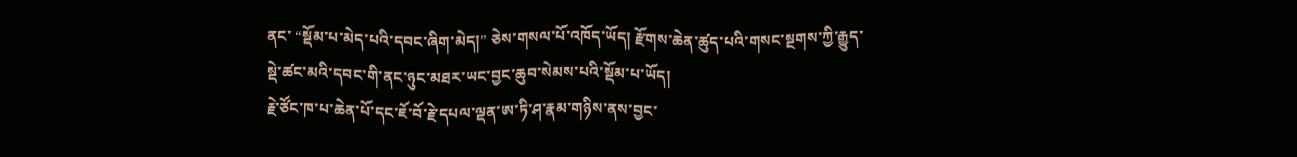ནང་ “སྡོམ་པ་མེད་པའི་དབང་ཞིག་མེད།” ཅེས་གསལ་པོ་འཁོད་ཡོད། རྫོགས་ཆེན་ཚུད་པའི་གསང་སྔགས་ཀྱི་རྒྱུད་སྡེ་ཚང་མའི་དབང་གི་ནང་ཉུང་མཐར་ཡང་བྱང་ཆུབ་སེམས་པའི་སྡོམ་པ་ཡོད།
རྗེ་ཙོང་ཁ་པ་ཆེན་པོ་དང་ཇོ་བོ་རྗེ་དཔལ་ལྡན་ཨ་ཏི་ཤ་རྣམ་གཉིས་ནས་བྱང་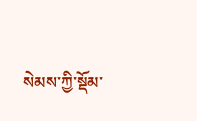སེམས་ཀྱི་སྡོམ་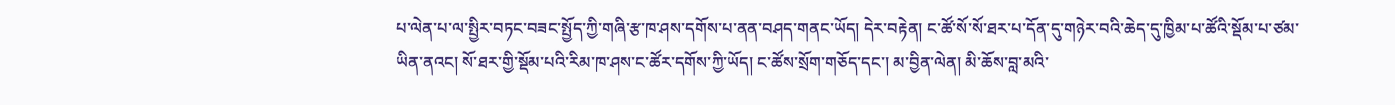པ་ལེན་པ་ལ་སྤྱིར་བཏང་བཟང་སྤྱོད་ཀྱི་གཞི་རྩ་ཁ་ཤས་དགོས་པ་ནན་བཤད་གནང་ཡོད། དེར་བརྟེན། ང་ཚོ་སོ་སོ་ཐར་པ་དོན་དུ་གཉེར་བའི་ཆེད་དུ་ཁྱིམ་པ་ཚོའི་སྡོམ་པ་ཙམ་ཡིན་ནའང། སོ་ཐར་གྱི་སྡོམ་པའི་རིམ་ཁ་ཤས་ང་ཚོར་དགོས་ཀྱི་ཡོད། ང་ཚོས་སྲོག་གཅོད་དང་། མ་བྱིན་ལེན། མི་ཆོས་བླ་མའི་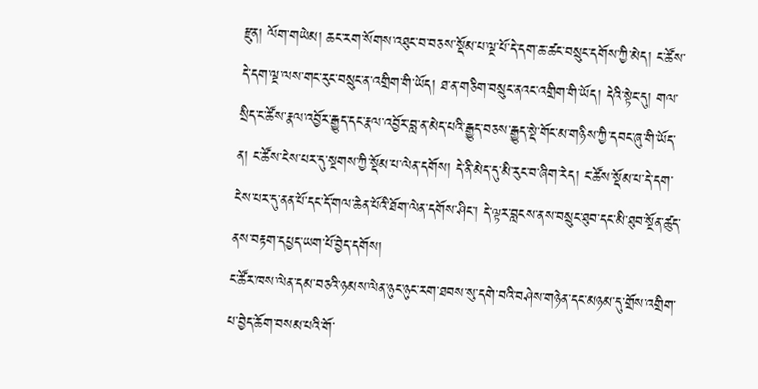རྫུན། ལོག་གཡེམ། ཆང་རག་སོགས་འཐུང་བ་བཅས་སྡོམ་པ་ལྔ་པོ་དེ་དག་ཆ་ཚང་བསྲུང་དགོས་ཀྱི་མེད། ང་ཚོས་དེ་དག་ལྔ་ལས་གང་རུང་བསྲུང་ན་འགྲིག་གི་ཡོད། ཐ་ན་གཅིག་བསྲུང་ནའང་འགྲིག་གི་ཡོད། དེའི་སྟེང་དུ། གལ་སྲིད་ང་ཚོས་རྣལ་འབྱོར་རྒྱུད་དང་རྣལ་འབྱོར་བླ་ན་མེད་པའི་རྒྱུད་བཅས་རྒྱུད་སྡེ་གོང་མ་གཉིས་ཀྱི་དབང་ཞུ་གི་ཡོད་ན། ང་ཚོས་ངེས་པར་དུ་སྔགས་ཀྱི་སྡོམ་པ་ལེན་དགོས། དེ་ནི་མེད་དུ་མི་རུང་བ་ཞིག་རེད། ང་ཚོས་སྡོམ་པ་དེ་དག་ངེས་པར་དུ་ནན་པོ་དང་དོ་གལ་ཆེན་པོའི་ཐོག་ལེན་དགོས་ཤིང་། དེ་ལྟར་བླངས་ནས་བསྲུང་ཐུབ་དང་མི་ཐུབ་སྔོན་ཚུད་ནས་བརྟག་དཔྱད་ཡག་པོ་བྱེད་དགོས།
ང་ཚོར་ཁས་ལེན་དམ་བཅའི་ཉམས་ལེན་ཉུང་ཉུང་རག་ཐབས་སུ་དགེ་བའི་བཤེས་གཉེན་དང་མཉམ་དུ་གྲོས་འགྲིག་པ་བྱེད་ཆོག་བསམ་པའི་གོ་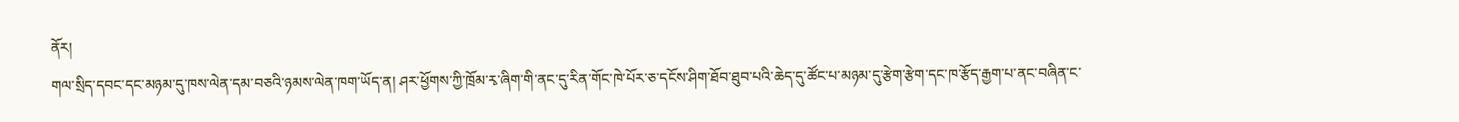ནོར།
གལ་སྲིད་དབང་དང་མཉམ་དུ་ཁས་ལེན་དམ་བཅའི་ཉམས་ལེན་ཁག་ཡོད་ན། ཤར་ཕྱོགས་ཀྱི་ཁྲོམ་རྭ་ཞིག་གི་ནང་དུ་རིན་གོང་ཁེ་པོར་ཅ་དངོས་ཤིག་ཐོབ་ཐུབ་པའི་ཆེད་དུ་ཚོང་པ་མཉམ་དུ་རྩེག་རྩེག་དང་ཁ་རྩོད་རྒྱག་པ་ནང་བཞིན་ང་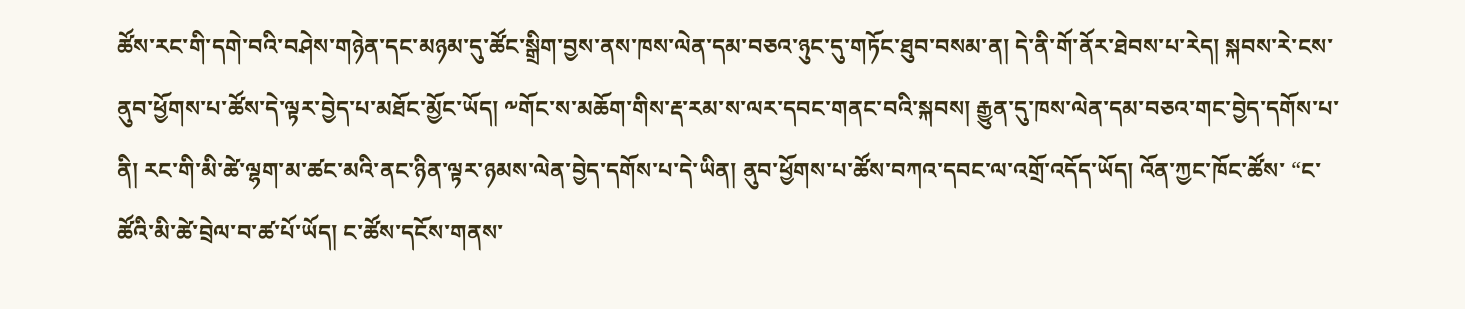ཚོས་རང་གི་དགེ་བའི་བཤེས་གཉེན་དང་མཉམ་དུ་ཚོང་སྒྲིག་བྱས་ནས་ཁས་ལེན་དམ་བཅའ་ཉུང་དུ་གཏོང་ཐུབ་བསམ་ན། དེ་ནི་གོ་ནོར་ཐེབས་པ་རེད། སྐབས་རེ་ངས་ནུབ་ཕྱོགས་པ་ཚོས་དེ་ལྟར་བྱེད་པ་མཐོང་མྱོང་ཡོད། ༸གོང་ས་མཆོག་གིས་རྡ་རམ་ས་ལར་དབང་གནང་བའི་སྐབས། རྒྱུན་དུ་ཁས་ལེན་དམ་བཅའ་གང་བྱེད་དགོས་པ་ནི། རང་གི་མི་ཚེ་ལྷག་མ་ཚང་མའི་ནང་ཉིན་ལྟར་ཉམས་ལེན་བྱེད་དགོས་པ་དེ་ཡིན། ནུབ་ཕྱོགས་པ་ཚོས་བཀའ་དབང་ལ་འགྲོ་འདོད་ཡོད། འོན་ཀྱང་ཁོང་ཚོས་ “ང་ཚོའི་མི་ཚེ་བྲེལ་བ་ཚ་པོ་ཡོད། ང་ཚོས་དངོས་གནས་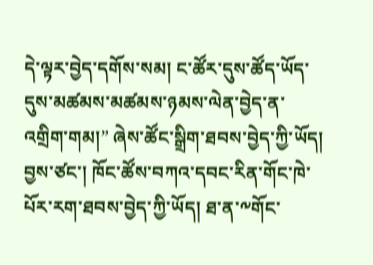དེ་ལྟར་བྱེད་དགོས་སམ། ང་ཚོར་དུས་ཚོད་ཡོད་དུས་མཚམས་མཚམས་ཉམས་ལེན་བྱེད་ན་འགྲིག་གམ།” ཞེས་ཚོང་སྒྲིག་ཐབས་བྱེད་ཀྱི་ཡོད། བྱས་ཙང་། ཁོང་ཚོས་བཀའ་དབང་རིན་གོང་ཁེ་པོར་རག་ཐབས་བྱེད་ཀྱི་ཡོད། ཐ་ན་༸གོང་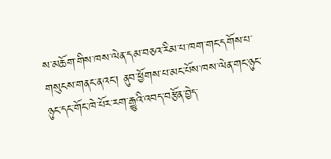ས་མཆོག་གིས་ཁས་ལེན་དམ་བཅའ་རིམ་པ་ཁག་གང་དགོས་པ་གསུངས་གནང་ནའང་། ནུབ་ཕྱོགས་པ་མང་པོས་ཁས་ལེན་གང་ཉུང་ཉུང་དང་གོང་ཁེ་པོར་རག་རྒྱུའི་འབད་བརྩོན་བྱེད་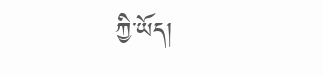ཀྱི་ཡོད།